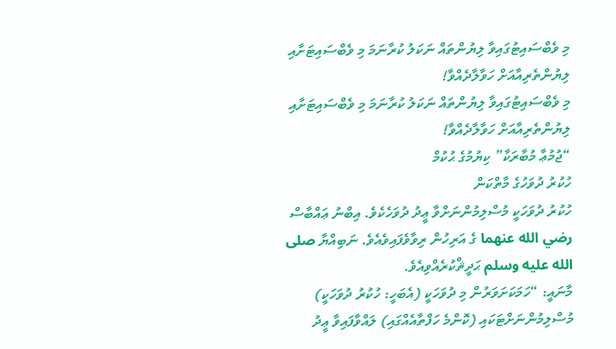މި ވެބްސައިޓުގައިވާ ލިޔުންތައް ނަކަލު ކުރާނަމަ މި ވެބްސައިޓަށާއި ލިޔުންތެރިއާއަށް ހަވާލާދެއްވާ!
މި ވެބްސައިޓުގައިވާ ލިޔުންތައް ނަކަލު ކުރާނަމަ މި ވެބްސައިޓަށާއި ލިޔުންތެރިއާއަށް ހަވާލާދެއްވާ!
“ޖުމުޢާ މުބާރަކާ” ކިޔުމުގެ ޙުކުމް
ހުކުރު ދުވަހުގެ މާތްކަން
ހުކުރު ދުވަހަކީ މުސްލިމުންނަށްވާ ޢީދު ދުވަހެކެވެ. އިބްނު ޢައްބާސް رضي الله عنهما ގެ އަރިހުން ރިވާވެފައިވެއެވެ. ނަބިއްޔާ صلى الله عليه وسلم ޙަދީޘްކުރެއްވިއެވެ.
މާނައީ: “ހަމަކަށަވަރުން މި ދުވަހަކީ (އެބަހީ: ހުކުރު ދުވަހަކީ) މުސްލިމުންނަށްޓަކައި (ކޮންމެ ހަފްތާއެއްގައި) ލައްވާފައިވާ ޢީދު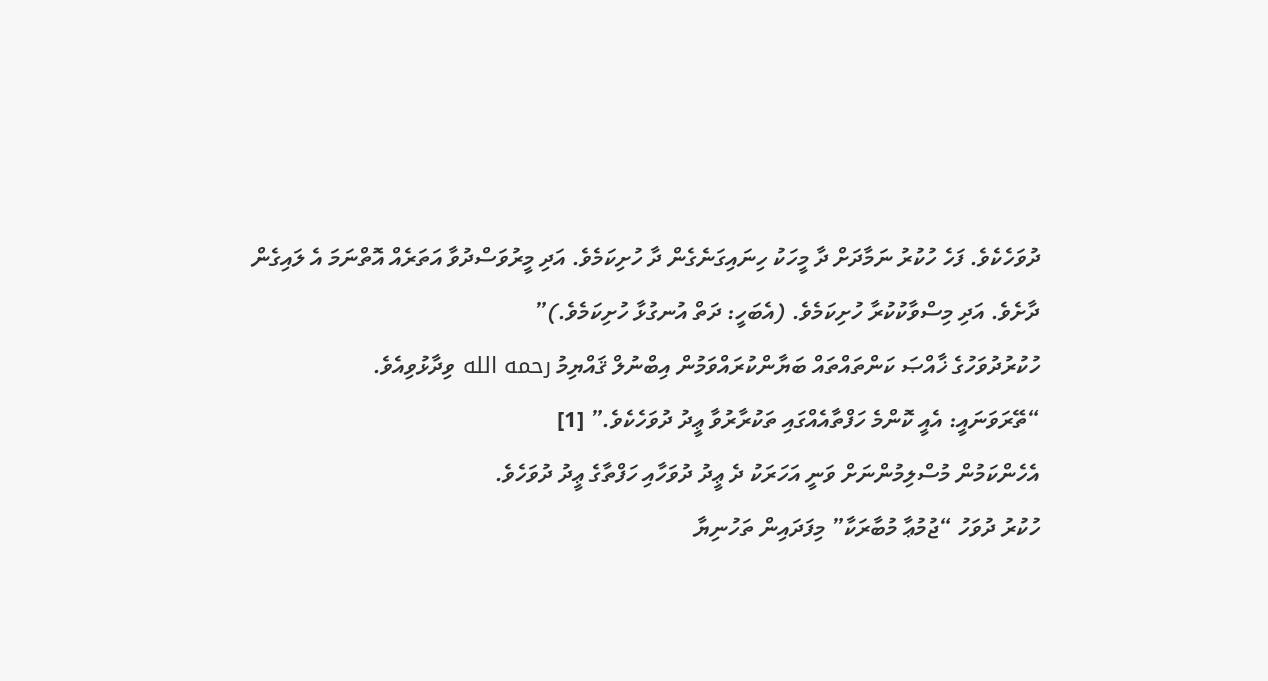ދުވަހެކެވެ. ފަހެ ހުކުރު ނަމާދަށް ދާ މީހަކު ހިނައިގަނެގެން ދާ ހުށިކަމެވެ. އަދި މީރުވަސްދުވާ އަތަރެއް އޮތްނަމަ އެ ލައިގެން ދާށެވެ. އަދި މިސްވާކުކުރާ ހުށިކަމެވެ. (އެބަހީ: ދަތް އުނގުޅާ ހުށިކަމެވެ.)”
ހުކުރުދުވަހުގެ ޚާއްޞަ ކަންތައްތައް ބަޔާންކުރައްވަމުން އިބްނުލް ޤައްޔިމު رحمه الله ވިދާޅުވިއެވެ.
“ތޭރަވަނައީ: އެއީ ކޮންމެ ހަފްތާއެއްގައި ތަކުރާރުވާ ޢީދު ދުވަހެކެވެ.” [1]
އެހެންކަމުން މުސްލިމުންނަށް ވަނީ އަހަރަކު ދެ ޢީދު ދުވަހާއި ހަފްތާގެ ޢީދު ދުވަހެވެ.
ހުކުރު ދުވަހު “ޖުމުޢާ މުބާރަކާ” މިފަދައިން ތަހުނިޔާ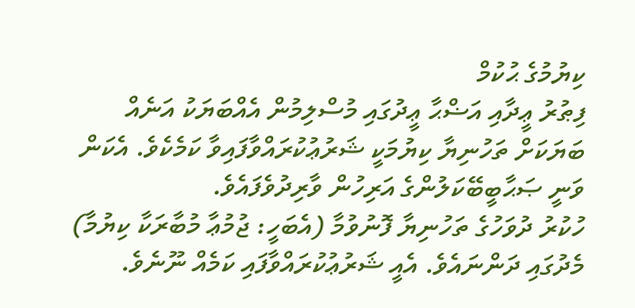ކިޔުމުގެ ޙުކުމް
ފިޠުރު ޢީދާއި އަޟްޙާ ޢީދުގައި މުސްލިމުން އެއްބަޔަކު އަނެއް ބަޔަކަށް ތަހުނިޔާ ކިޔުމަކީ ޝަރުޢުކުރައްވާފައިވާ ކަމެކެވެ. އެކަން ވަނީ ޞަޙާބީބޭކަލުންގެ އަރިހުން ވާރިދުވެފައެވެ.
ހުކުރު ދުވަހުގެ ތަހުނިޔާ ފޮނުވުމާ (އެބަހީ: ޖުމުޢާ މުބާރަކާ ކިޔުމާ) މެދުގައި ދަންނައެވެ. އެއީ ޝަރުޢުކުރައްވާފައި ކަމެއް ނޫނެވެ.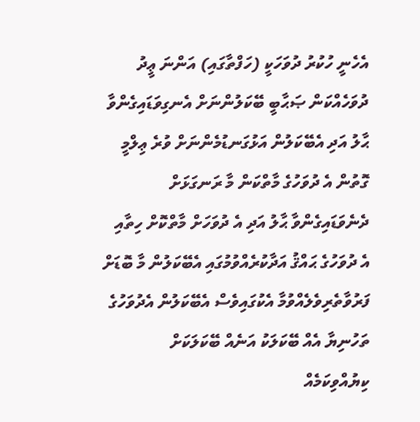އެހެނީ ހުކުރު ދުވަހަކީ (ހަފްތާގައި) އަންނަ ޢީދު ދުވަހެއްކަން ޞަޙާބީ ބޭކަލުންނަށް އެނގިވަޑައިގެންވާ ޙާލު އަދި އެބޭކަލުން އަޅުގަނޑުމެންނަށް ވުރެ ޢިލްމީ ގޮތުން އެ ދުވަހުގެ މާތްކަން މާ ރަނގަޅަށް ދެނެވަޑައިގެންވާ ޙާލު އަދި އެ ދުވަހަށް މާތްކޮށް ހިތާއި އެ ދުވަހުގެ ޙައްޤު އަދާކުރެއްވުމުގައި އެބޭކަލުން މާ ބޮޑަށް ފަރުވާތެރިވެލެއްވުމާ އެކުގައިވެސް އެބޭކަލުން އެދުވަހުގެ ތަހުނިޔާ އެއް ބޭކަލަކު އަނެއް ބޭކަލަކަށް ކިޔުއްވިކަމެއް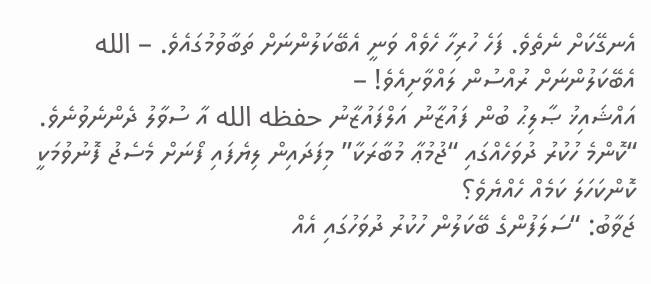އެނގޭކަށް ނެތެވެ. ފަހެ ހުރިހާ ހެވެއް ވަނީ އެބޭކަލުންނަށް ތަބާވުމުގައެވެ. – الله އެބޭކަލުންނަށް ރުއްސުން ލައްވާށިއެވެ! –
އައްޝައިޚު ޞާލިޙު ބުން ފައުޒާނު އަލްފައުޒާނު حفظه الله އާ ސުވާލު ދެންނެވުނެވެ.
“ކޮންމެ ހުކުރު ދުވަހެއްގައި “ޖުމުޢާ މުބާރަކާ” މިފަދައިން ލިޔެފައި ފޯނަށް މެސެޖު ފޮނުވުމަކީ ކޮންކަހަލަ ކަމެއް ހެއްޔެވެ؟
ޖަވާބު: “ސަލަފުންގެ ބޭކަލުން ހުކުރު ދުވަހުގައި އެއް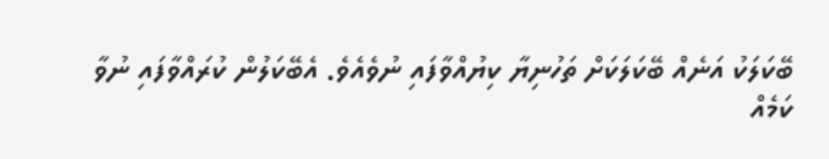ބޭކަލަކު އަނެއް ބޭކަލަކަށް ތަހުނިޔާ ކިޔުއްވާފައި ނުވެއެވެ. އެބޭކަލުން ކުރައްވާފައި ނުވާ ކަމެއް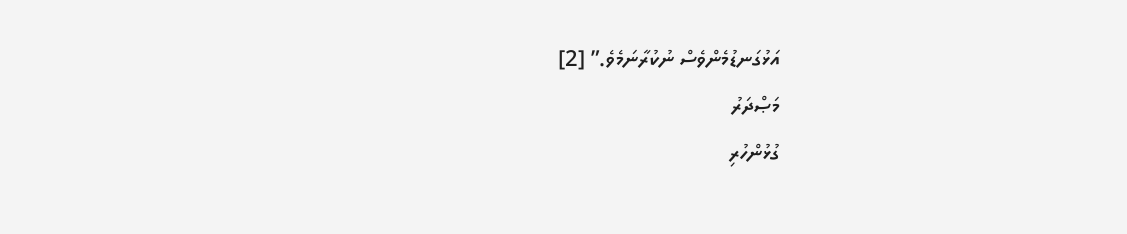އަޅުގަނޑުމެންވެސް ނުކުރާނަމެވެ.” [2]
މަޞްދަރު
ގުޅުންހުރި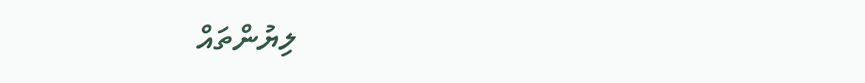ލިޔުންތައް